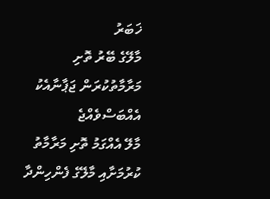ޚަބަރު
މާލޭގެ ބޭރު ތޮށި މަރާމާތުކުރަން ޖަޕާނާއެކު އެއްބަސްވެއްޖެ
މާލޭ އެއްގަމު ތޮށި މަރާމާތު ކުރުމަށާއި މާލޭގެ ފެންހިންދާ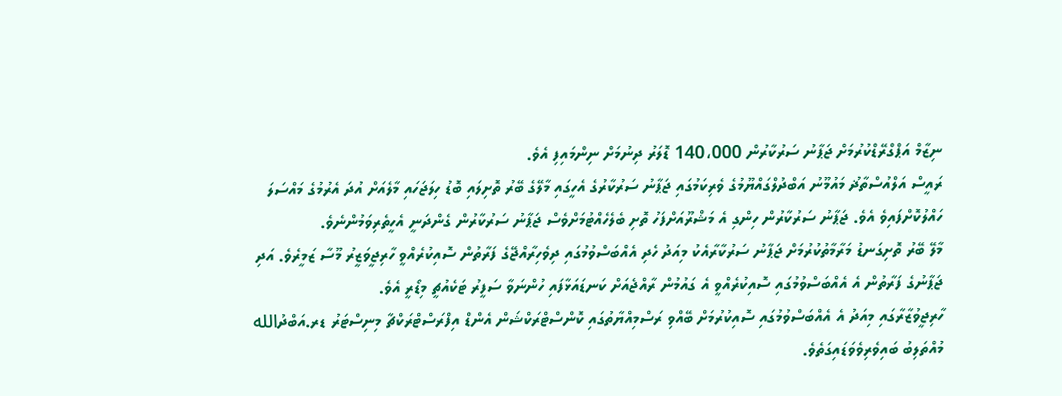ނިޒާމް އަޕްގްރޭޑްކުރުމަށް ޖަޕާނު ސަރުކާރުން 140،000 ޑޮލަރު ދިނުމަށް ނިންމައިފި އެވެ.
ރައީސް އަލްއުސްތާޛު މައުމޫނު އަބްދުލްގައްޔޫމުގެ ވެރިކަމުގައި ޖަޕާނު ސަރުކާރުގެ އެހީގައި މާލޭގެ ބޭރު ތޮށިލައި ބޮޑު ހިލަޖަހައި މާލެއަށް އުދަ އެރުމުގެ މައްސަލަ ހައްލުކޮށްފައިވެ އެވެ. ޖަޕާނު ސަރުކާރުން ހިންގި އެ މަޝްރޫއަށްފަހު ތޮށި ބެލެހެއްޓުމަށްވެސް ޖަޕާނު ސަރުކާރުން ގެންދަނީ އެހީތެރިވަމުންނެވެ.
މާލޭ ބޭރު ތޮށިގަނޑު މަރާމާތުކުރުމަށް ޖަޕާނު ސަރުކާރާއެކު މިއަދު ހެދި އެއްބަސްވުމުގައި ދިވެހިރާއްޖޭގެ ފަރާތުން ސޮއިކުރެއްވީ ހާރިޖީވަޒީރު މޫސާ ޒަމީރެވެ. އަދި ޖަޕާނުގެ ފަރާތުން އެ އެއްބަސްވުމުގައި ސޮއިކުރެއްވީ އެ ގައުމުން ރާއްޖެއަށް ކަނޑައަޅާފައި ހުންނަވާ ސަފީރު ޓަކެއުޗީ މިޑޯރީ އެވެ.
ހާރިޖީވުޒާރާގައި މިއަދު އެ އެއްބަސްވުމުގައި ސޮއިކުރުމަށް ބޭއްވި ރަސްމިއްޔާތުގައި ކޮންސްޓްރަކްޝަން އެންޑް އިފްރަސްޓްރަކްޗާ މިނިސްޓަރު ޑރ.އަބްދުالله މުއްތަލިބު ބައިވެރިވެވަޑައިގަތެވެ.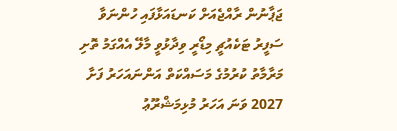ޖަޕާނުން ރާއްޖެއަށް ކަނޑައަޅާފައި ހުންނަވާ ސަފީރު ޓަކެއުޗީ މިޑޯރީ ވިދާޅުވީ މާލޭ އެއްގަމު ތޮށި މަރާމާތު ކުރުމުގެ މަސައްކަތް އަންނައަހަރު ފަށާ 2027 ވަނަ އަހަރު މުޅިމަޝްރޫޢު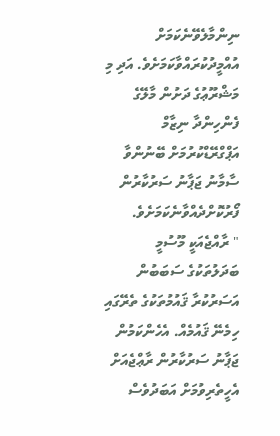ނިންމާލެވޭނެކަމަށް އުއްމީދުކުރައްވާކަމަށެވެ. އަދި މި މަޝްރޫޢުގެ ދަށުން މާލޭގެ ފެންހިންދާ ނިޒާމް އަޕްގްރޭޑްކުރުމަށް ބޭނުންވާ ސާމާނު ޖަޕާނު ސަރުކާރުން ފޯރުކޮށްދެއްވާނެކަމަށެވެ.
" ރާއްޖެއަކީ މޫސުމީ ބަދަލުތަކުގެ ސަބަބުން އަސަރުކުރާ ޤައުމުތަކުގެ ތެރޭގައި ހިމެނޭ ޤައުމެއް. އެހެންކަމުން ޖަޕާނު ސަރުކާރުން ރާޢްޖެއަށް އެހީތެރިވުމަށް އަބަދުވެސް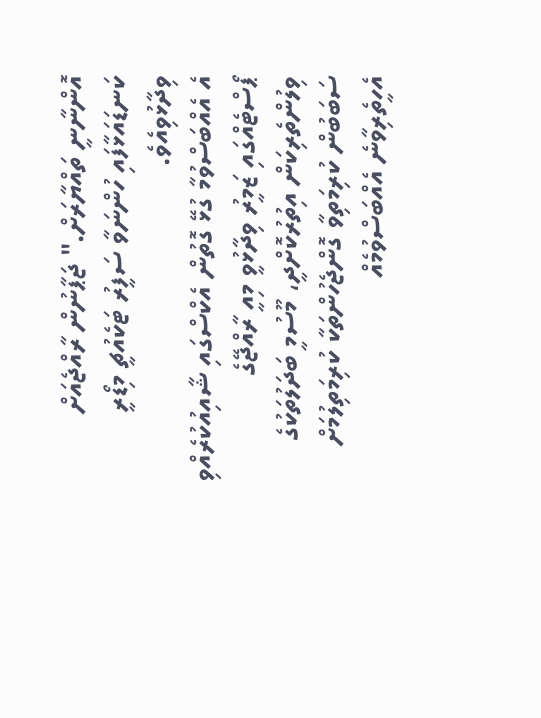އޮންނާނީ ތައްޔާރަށް." ޖަޕާނުން ރާއްޖެއަށް ކަނޑައަޅާފައި ހުންނަވާ ސަފީރު ޓަކެއުޗީ މިޑޯރީ ވިދާޅުވިއެވެ.
އެ އެއްބަސްވުމާ ގުޅޭ ގޮތުން އެކްސްގައި ޝާއިއުކުރެއްވި ޕޯސްޓެއްގައި ޒަމީރު ވިދާޅުވީ މިއީ ރާއްޖޭގެ ވިލުންތެރިކަން އިތުރުކޮށްދީ، މޫސުމީ ބަދަލުތަކުގެ ސަބަބުން ކުރިމަތިވާ ގޮންޖެހުންތަކާ ކުރިމަތިލުމަށް އެހީތެރިވާނެ އެއްބަސްވުމެއް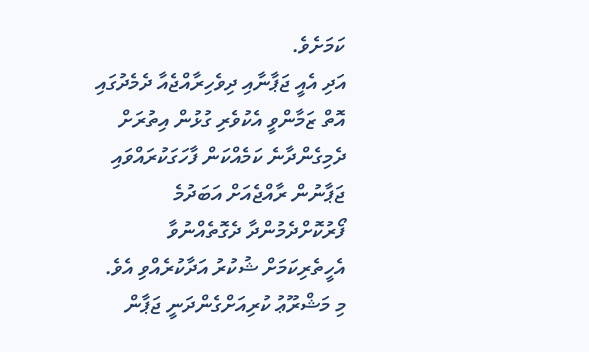ކަމަށެވެ.
އަދި އެއީ ޖަޕާނާއި ދިވެހިރާއްޖެއާ ދެމެދުގައި އޮތް ޒަމާންވީ އެކުވެރި ގުޅުން އިތުރަށް ދެމިގެންދާނެ ކަމެއްކަން ފާހަގަކުރައްވައި ޖަޕާނުން ރާއްޖެއަށް އަބަދުމެ ފޯރުކޮށްދެމުންދާ ދެގޮތެއްނުވާ އެހީތެރިކަމަށް ޝުކުރު އަދާކުރެއްވި އެވެ.
މި މަޝްރޫޢު ކުރިއަށްގެންދަނީ ޖަޕާން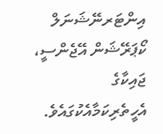އިންޓަރނޭޝަނަލް ކޯޕަރޭޝަން އޭޖެންސީ، ޖައިކާގެ އެހީތެރިކަމާއެކުގައެވެ.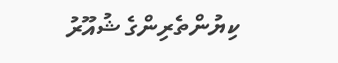ކިޔުންތެރިންގެ ޝުއޫރު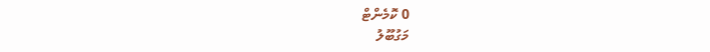0 ކޮމެންޓް
މަގުބޫލު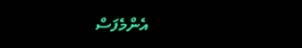އެންމެފަސް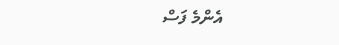އެންމެ ފަސް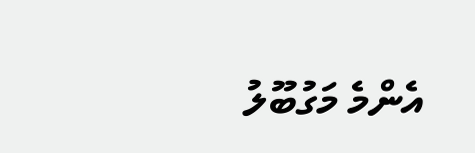އެންމެ މަގުބޫލު